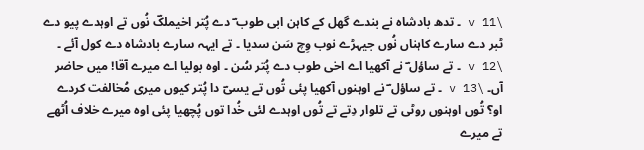\v 11 ۔ تدھ بادشاہ نے بندے گھل کے کاہن ابی طوب ؔ دے پُتر اخیملکؔ نُوں تے اوہدے پیو دے ٹبر دے سارے کاہناں نُوں جیہڑے نوب وِچ سَن سدیا ۔ تے ایہہ سارے بادشاہ دے کول آئے ۔ \v 12 ۔ تے ساؤل ؔ نے آکھیا اے اخی طوب دے پُتر سُن ۔ اوہ بولیا اے میرے آقا! میں حاضر آں۔ \v 13 ۔ تے ساؤل ؔ نے اوہنوں آکھیا پئی تُوں تے یسیؔ دا پُتر کیوں میری مُخالفت کردے او؟ تُوں اوہنوں روٹی تے تلوار دِتے تے تُوں اوہدے لئی خُدا توں پُچھیا پئی اوہ میرے خلاف اُٹھے تے میرے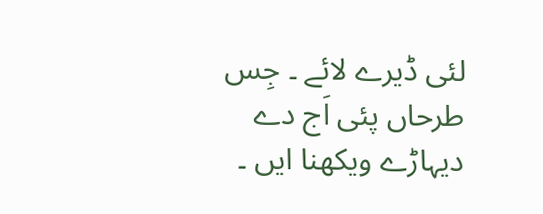لئی ڈیرے لائے ۔ جِس طرحاں پئی اَج دے دیہاڑے ویکھنا ایں ۔